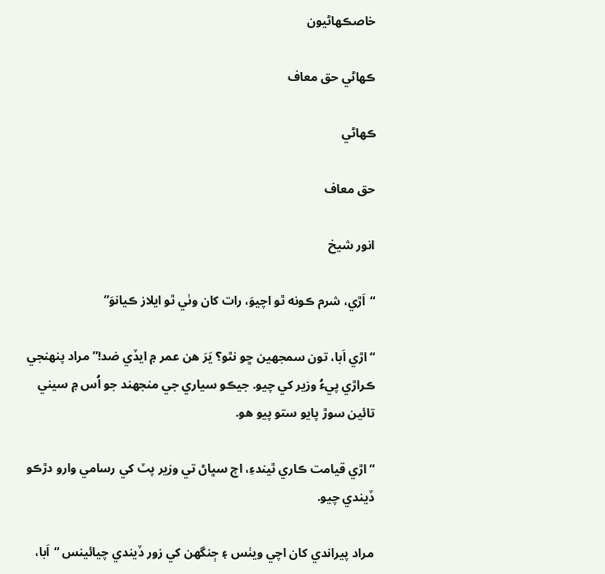خاصڪهاڻيون

ڪهاڻي حق معاف

ڪهاڻي

حق معاف

انور شيخ

“اَڙي، شرم ڪونه ٿو اچيوَ، رات کان وٺي ٿو ايلاز ڪيانوَ”

“اڙي اَبا، تون سمجهين ڇو نٿو؟ يَرَ هن عمر ۾ ايڏي ضد!” مراد پنهنجي ڪراڙي پيءُ وزير کي چيو. جيڪو سياري جي منجهند جو اُس ۾ سيني تائين سوڙ پايو ستو پيو هو.

“اڙي قيامت ڪاري ٿيندءِ، اڄ سڀاڻ تي وزير پٽ کي رسامي وارو دڙڪو ڏيندي چيو.

مراد پيراندي کان اچي ويٺس ۽ ڄنگهن کي زور ڏيندي چيائينس “اَبا،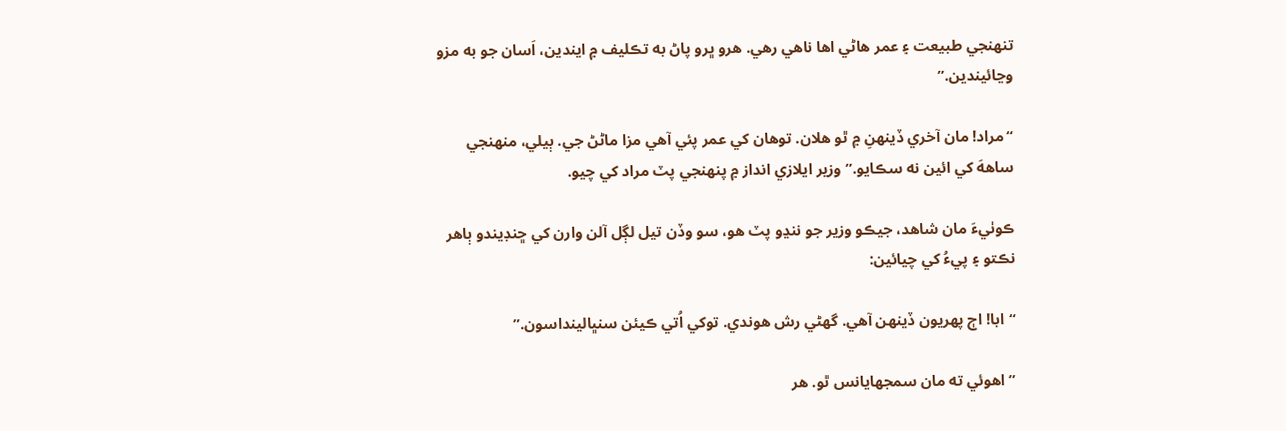تنهنجي طبيعت ۽ عمر هاڻي اها ناهي رهي. هرو ڀرو پاڻ به تڪليف ۾ ايندين، اَسان جو به مزو وڃائيندين.”

“مراد! مان آخري ڏينهنِ ۾ ٿو هلان. توهان کي عمر پئي آهي مزا ماڻڻ جي. ٻيلي، منهنجي ساههَ کي ائين نه سڪايو.” وزير ايلازي انداز ۾ پنهنجي پٽ مراد کي چيو.

ڪوٺيءَ مان شاهد، جيڪو وزير جو ننڍو پٽ هو، سو وڏن تيل لڳل آلن وارن کي ڇنڊيندو ٻاهر نڪتو ۽ پيءُ کي چيائين:

“ابا! اڄ پهريون ڏينهن آهي. گهڻي رش هوندي. توکي اُتي ڪيئن سنڀالينداسون.”

”اهوئي ته مان سمجهايانس ٿو. هر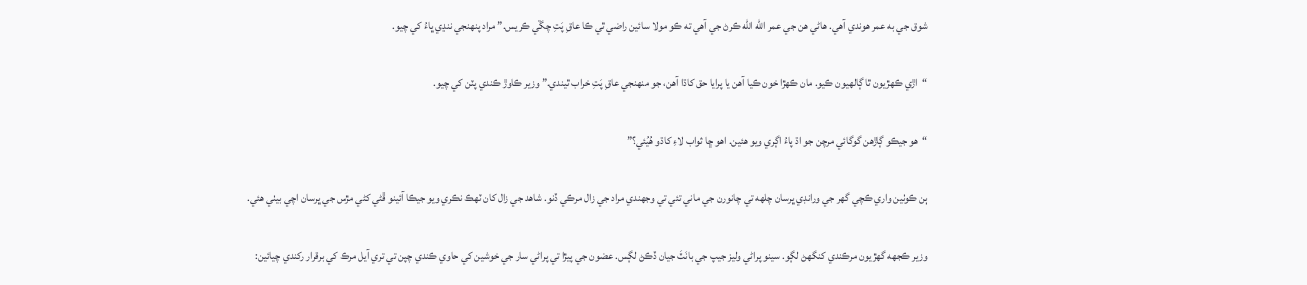شوق جي به عمر هوندي آهي. هاڻي هن جي عمر الله الله ڪرڻ جي آهي ته ڪو مولا سائين راضي ٿي ڪا عاقِ پَتِ چڱي ڪريس.” مراد پنهنجي ننڍي ڀاءُ کي چيو.

“اڙي ڪهڙيون ٿا ڳالهيون ڪيو. مان ڪهڙا خون ڪيا آهن يا پرايا حق کاڌا آهن، جو منهنجي عاقِ پَتِ خراب ٿيندي.” وزير ڪاوڙ ڪندي پٽن کي چيو.

“هو جيڪو ڳاڙهن گوگائي مرچن جو اڌ پاءُ اڳري ويو هئين. اهو ڇا ثواب لاءِ کاڌو هُيُئي؟”

ٻن ڪوٺين واري ڪچي گهر جي ورانڊي ڀرسان چلهه تي چانورن جي ماني تئي تي وجهندي مراد جي زال مرڪي ڏنو. شاهد جي زال کان ٽهڪ نڪري ويو جيڪا آئينو ڦڻي کڻي مڙس جي ڀرسان اچي بيٺي هئي.

وزير ڪجهه گهڙيون مرڪندي کنگهڻ لڳو. سينو پراڻي وليز جيپ جي بانَٽَ جيان ڏڪڻ لڳس. عضون جي پيڙا تي پراڻي سار جي خوشين کي حاوي ڪندي چپن تي تري آيل مرڪ کي برقرار رکندي چيائين: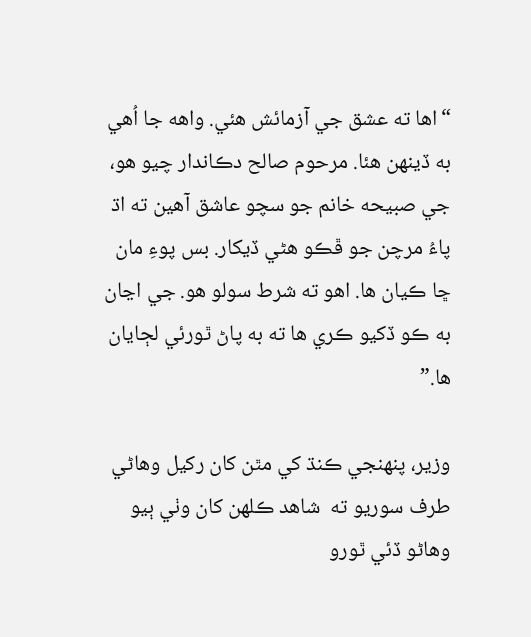“اها ته عشق جي آزمائش هئي. واهه جا اُهي به ڏينهن هئا. مرحوم صالح دڪاندار چيو هو، جي صبيحه خانم جو سچو عاشق آهين ته اڌ پاءُ مرچن جو ڦڪو هڻي ڏيکار. بس پوءِ مان ڇا ڪيان ها. اهو ته شرط سولو هو. جي اڃان به ڪو ڏکيو ڪري ها ته به پاڻ ٿورئي لڄايان ها.”

وزير، پنهنجي ڪنڌ کي مٿن کان رکيل وهاڻي طرف سوريو ته  شاهد ڪلهن کان وٺي ٻيو وهاڻو ڏئي ٿورو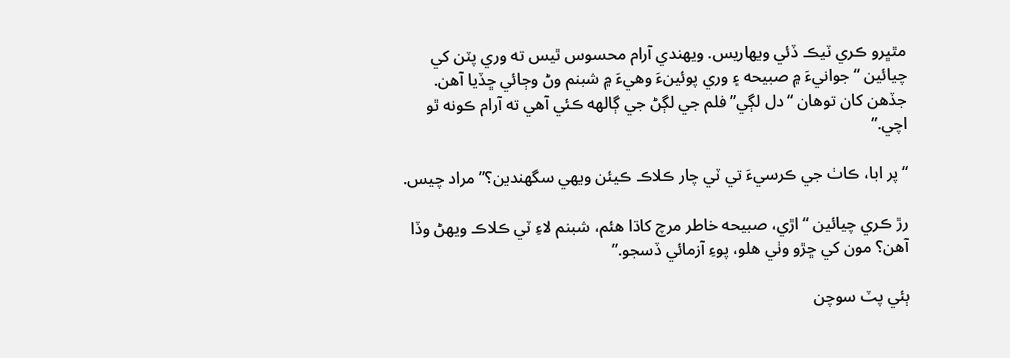مٿڀرو ڪري ٽيڪ ڏئي ويهاريس. ويهندي آرام محسوس ٿيس ته وري پٽن کي چيائين “جوانيءَ ۾ صبيحه ۽ وري پوئينءَ وهيءَ ۾ شبنم وڻ وڄائي ڇڏيا آهن. جڏهن کان توهان “دل لڳي” فلم جي لڳڻ جي ڳالهه ڪئي آهي ته آرام ڪونه ٿو اچي.”

“پر ابا، ڪاٺ جي ڪرسيءَ تي ٽي چار ڪلاڪ ڪيئن ويهي سگهندين؟” مراد چيس.

رڙ ڪري چيائين “اڙي، صبيحه خاطر مرچ کاڌا هئم، شبنم لاءِ ٽي ڪلاڪ ويهڻ وڏا آهن؟ مون کي ڇڙو وٺي هلو، پوءِ آزمائي ڏسجو.”

ٻئي پٽ سوچن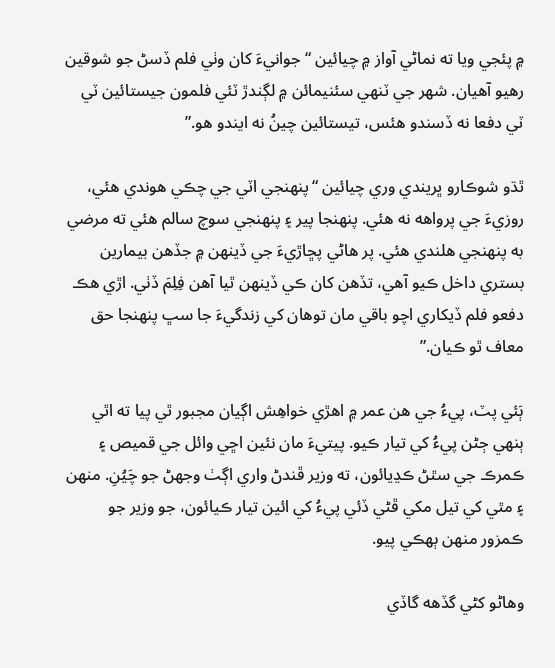۾ پئجي ويا ته نماڻي آواز ۾ چيائين “جوانيءَ کان وٺي فلم ڏسڻ جو شوقين رهيو آهيان. شهر جي ٽنهي سئنيمائن ۾ لڳندڙ ٽئي فلمون جيستائين ٽي ٽي دفعا نه ڏسندو هئس، تيستائين چينُ نه ايندو هو.”

ٿڌو شوڪارو ڀريندي وري چيائين “پنهنجي اٽي جي چڪي هوندي هئي، روزيءَ جي پرواهه نه هئي. پنهنجا پير ۽ پنهنجي سوچ سالم هئي ته مرضي به پنهنجي هلندي هئي. پر هاڻي پڇاڙيءَ جي ڏينهن ۾ جڏهن بيمارين بستري داخل ڪيو آهي، تڏهن کان ڪي ڏينهن ٿيا آهن فِلِمَ ڏٺي. اڙي هڪ دفعو فلم ڏيکاري اچو باقي مان توهان کي زندگيءَ جا سڀ پنهنجا حق معاف ٿو ڪيان.”

ٻَئي پٽ، پيءُ جي هن عمر ۾ اهڙي خواهِش اڳيان مجبور ٿي پيا ته اٿي ٻنهي ڄڻن پيءُ کي تيار ڪيو. پيتيءَ مان نئين اڇي وائل جي قميص ۽ ڪمرڪ جي سٿڻ ڪڍيائون، ته وزير ڦندڻ واري اڳٺ وجهڻ جو چَيُنِ. منهن ۽ مٿي کي تيل مکي ڦڻي ڏئي پيءُ کي ائين تيار ڪيائون، جو وزير جو ڪمزور منهن ٻهڪي پيو.

وهاڻو کڻي گڏهه گاڏي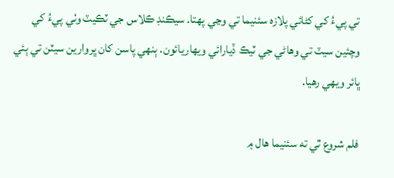تي پيءُ کي کڻائي پلازه سئنيما تي وڃي پهتا. سيڪنڊ ڪلاس جي ٽڪيٽ وٺي پيءُ کي وچئين سيٽ تي وهاڻي جي ٽيڪ ڏيارائي ويهاريائون. ٻنهي پاسن کان ڀروارين سيٽن تي ٻئي ڀائر ويهي رهيا.

فلم شروع ٿي ته سئنيما هال ۾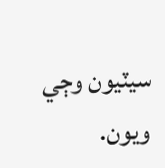سيٽيون وڄي ويون.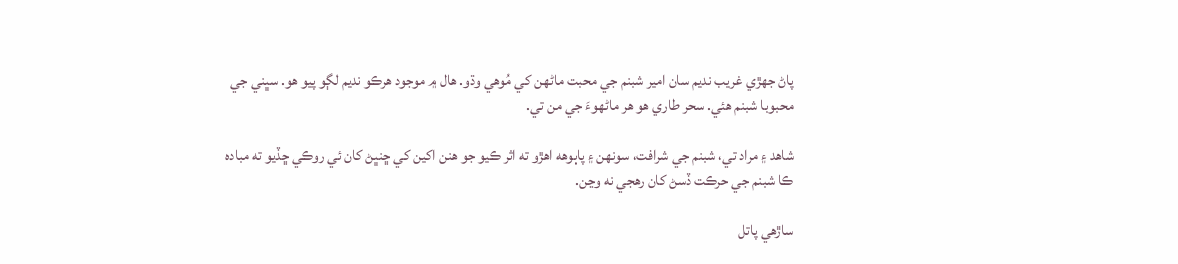پاڻ جهڙي غريب نديم سان امير شبنم جي محبت ماڻهن کي مُوهي وڌو. هال ۾ موجود هرڪو نديم لڳو پيو هو. سڀني جي محبوبا شبنم هئي. سحر طاري هو هر ماڻهوءَ جي من تي.

شاهد ۽ مراد تي، شبنم جي شرافت، سونهن ۽ پاٻوهه اهڙو ته اثر ڪيو جو هنن اکين کي ڇنڀڻ کان ئي روڪي ڇڏيو ته مباده ڪا شبنم جي حرڪت ڏسڻ کان رهجي نه وڃن.

ساڙهي پاتل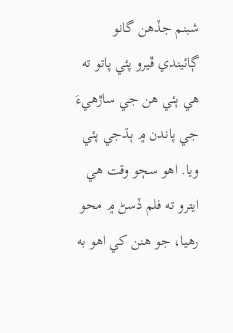شبنم جڏهن گانو ڳائيندي ڦيرو پئي پاتو ته هي ٻئي هن جي ساڙهيءَ جي پاندن ۾ ٻڌجي پئي ويا. اهو سڄو وقت هي ايترو ته فلم ڏسڻ ۾ محو رهيا، جو هنن کي اهو به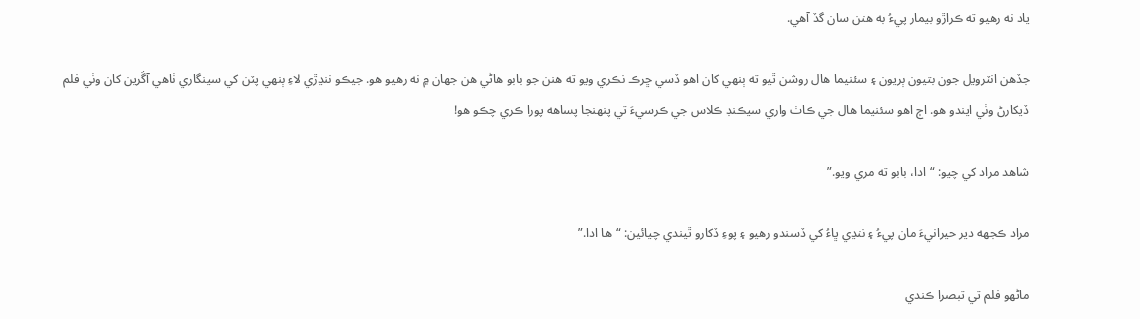ياد نه رهيو ته ڪراڙو بيمار پيءُ به هنن سان گڏ آهي.

جڏهن انٽرويل جون بتيون ٻريون ۽ سئنيما هال روشن ٿيو ته ٻنهي کان اهو ڏسي ڇرڪ نڪري ويو ته هنن جو بابو هاڻي هن جهان ۾ نه رهيو هو. جيڪو ننڍڙي لاءِ ٻنهي پٽن کي سينگاري ٺاهي آڱرين کان وٺي فلم ڏيکارڻ وٺي ايندو هو. اڄ اهو سئنيما هال جي ڪاٺ واري سيڪنڊ ڪلاس جي ڪرسيءَ تي پنهنجا پساهه پورا ڪري چڪو هو!

شاهد مراد کي چيو: “ادا، بابو ته مري ويو.”

مراد ڪجهه دير حيرانيءَ مان پيءُ ۽ ننڍي ڀاءُ کي ڏسندو رهيو ۽ پوءِ ڏکارو ٿيندي چيائين: “ها ادا.”

ماڻهو فلم تي تبصرا ڪندي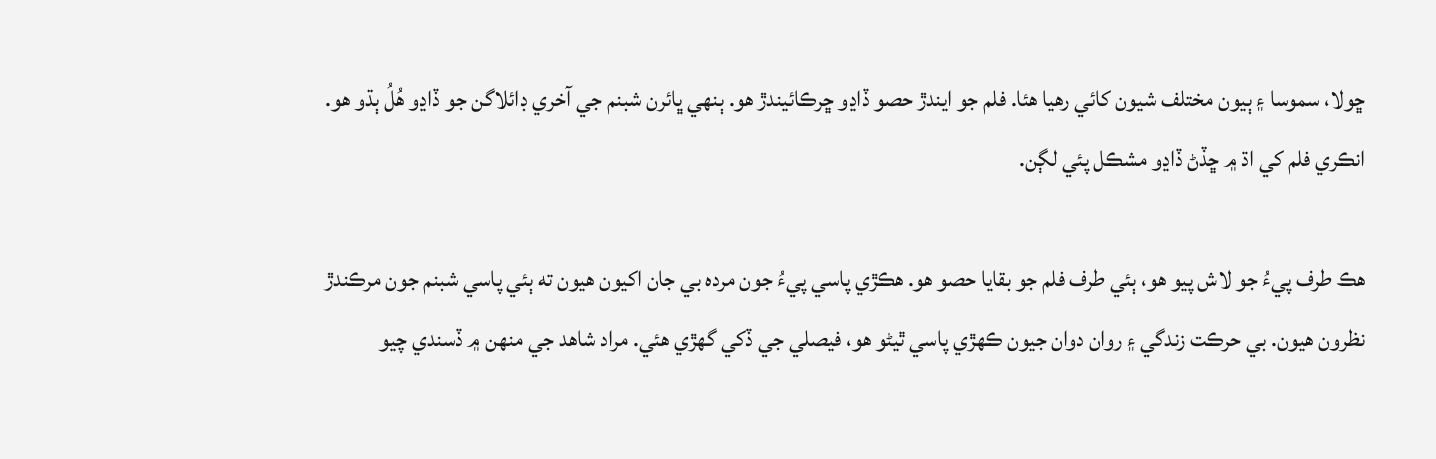ڇولا، سموسا ۽ ٻيون مختلف شيون کائي رهيا هئا. فلم جو ايندڙ حصو ڏاڍو ڇرڪائيندڙ هو. ٻنهي ڀائرن شبنم جي آخري ڊائلاگن جو ڏاڍو هُلُ ٻڌو هو. انڪري فلم کي اڌ ۾ ڇڏڻ ڏاڍو مشڪل پئي لڳن.

هڪ طرف پيءُ جو لاش پيو هو، ٻئي طرف فلم جو بقايا حصو هو. هڪڙي پاسي پيءُ جون مرده بي جان اکيون هيون ته ٻئي پاسي شبنم جون مرڪندڙ نظرون هيون. بي حرڪت زندگي ۽ روان دوان جيون ڪهڙي پاسي ٿيڻو هو، فيصلي جي ڏکي گهڙي هئي. مراد شاهد جي منهن ۾ ڏسندي چيو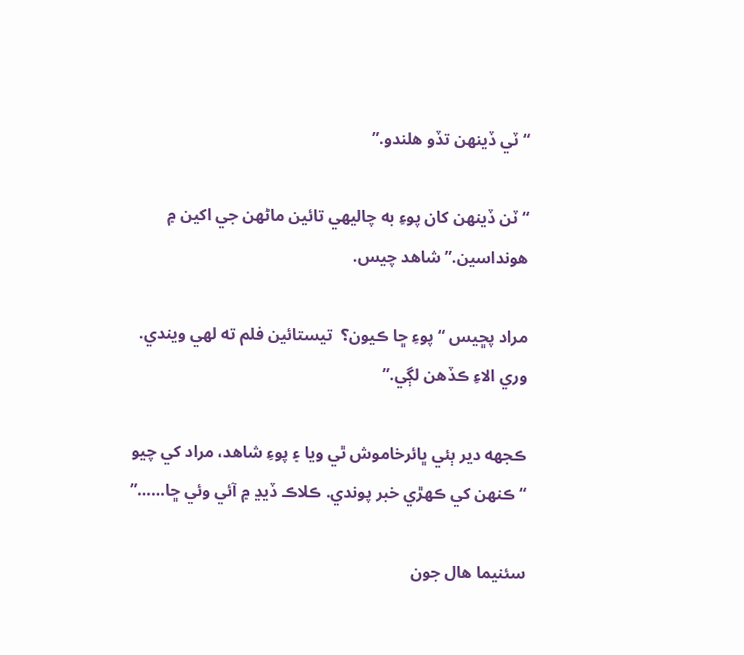“ٽي ڏينهن تڏو هلندو.”

“ٽن ڏينهن کان پوءِ به چاليهي تائين ماڻهن جي اکين ۾ هونداسين.” شاهد چيس.

مراد پڇيس “پوءِ ڇا ڪيون؟  تيستائين فلم ته لهي ويندي. وري الاءِ ڪڏهن لڳي.”

ڪجهه دير ٻئي ڀائرخاموش ٿي ويا ۽ پوءِ شاهد، مراد کي چيو “ڪنهن کي ڪهڙي خبر پوندي. ڪلاڪ ڏيڍ ۾ آئي وئي ڇا……”

سئنيما هال جون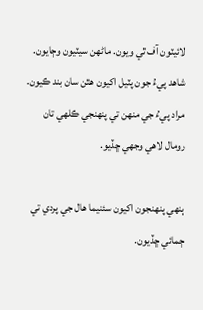لائيٽون آف ٿي ويون. ماڻهن سيٽيون وڄايون. شاهد پيءُ جون پٽيل اکيون هٿن سان بند ڪيون. مراد پيءُ جي منهن تي پنهنجي ڪلهي تان رومال لاهي وجهي ڇڏيو.

ٻنهي پنهنجون اکيون سئنيما هال جي پردي تي ڄمائي ڇڏيون.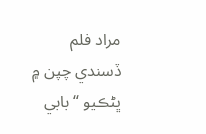مراد فلم ڏسندي چپن ۾ ڀڻڪيو “بابي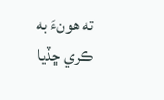ته هونءَ به ڪري ڇڏيا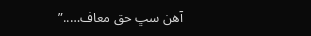آهن سڀ حق معاف…..”